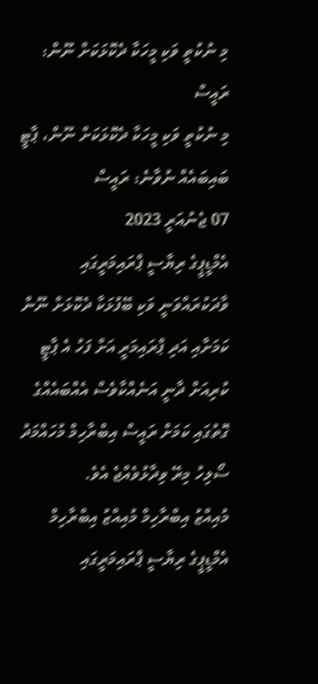މި ނުކުތީ ވަކި މީހަކާ ދެކޮޅަކަށް ނޫން: ރައީސް
މި ނުކުތީ ވަކި މީހަކާ ދެކޮޅަކަށް ނޫން، ޕާޓީ ބައިބައެއް ނުވާނެ: ރައީސް
07 ޖެނުއަރީ 2023
އެމްޑީޕީގެ ރިޔާސީ ޕްރައިމަރީގައި ވާދަކުރައްވަނީ ވަކި ބޭފުޅަކާ ދެކޮޅަށް ނޫން ކަމަށާއި އަދި ޕްރައިމަރީ އަށް ފަހު އެ ޕާޓީ ކުރިއަށް ދާނީ އަނެއްކާވެސް އެއްބައެއްގެ ގޮތުގައި ކަމަށް ރައީސް އިބްރާހިމް މުހައްމަދު ސޯލިހު މިރޭ ވިދާޅުވެއްޖެ އެވެ.
މުއިއްޒު އިބްރާހިމް މުއިއްޒު އިބްރާހިމް
އެމްޑީޕީގެ ރިޔާސީ ޕްރައިމަރީގައި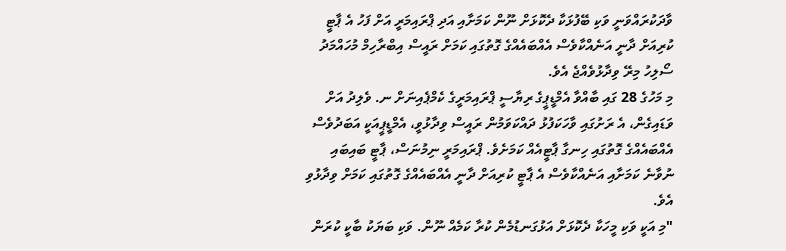ވާދަކުރައްވަނީ ވަކި ބޭފުޅަކާ ދެކޮޅަށް ނޫން ކަމަށާއި އަދި ޕްރައިމަރީ އަށް ފަހު އެ ޕާޓީ ކުރިއަށް ދާނީ އަނެއްކާވެސް އެއްބައެއްގެ ގޮތުގައި ކަމަށް ރައީސް އިބްރާހިމް މުހައްމަދު ސޯލިހު މިރޭ ވިދާޅުވެއްޖެ އެވެ.
މި މަހުގެ 28 ގައި ބާއްވާ އެމްޑީޕީގެ ރިޔާސީ ޕްރައިމަރީގެ ކެމްޕެއިނަށް ނ. ވެލިދު އަށް ވަޑައިގެން، އެ ރަށުގައި ވާހަކަފުޅު ދައްކަވަމުން ރައީސް ވިދާޅުވީ، އެމްޑީޕީއަކީ އަބަދުވެސް އެއްބައެއްގެ ގޮތުގައި ހިނގާ ޕާޓީއެއް ކަމަށެވެ. ޕްރައިމަރީ ނިމުނަސް، ޕާޓީ ބައިބައި ނުވާނެ ކަމަށާއި އަނެއްކާވެސް އެ ޕާޓީ ކުރިއަށް ދާނީ އެއްބައެއްގެ ގޮތުގައި ކަމަށް ވިދާޅުވި އެވެ.
"މި އަކީ ވަކި މީހަކާ ދެކޮޅަށް އަޅުގަނޑުމެން ކުރާ ކަމެއް ނޫން. ވަކި ބަޔަކު ބާކީ ކުރަން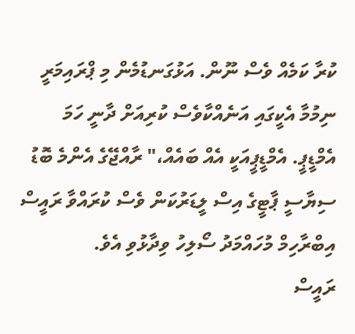ކުރާ ކަމެއް ވެސް ނޫން. އަޅުގަނޑުމެން މި ޕްރައިމަރީ ނިމުމާ އެކީގައި އަނެއްކާވެސް ކުރިއަށް ދާނީ ހަމަ އެމްޑީޕީ. އެމްޑީޕީއަކީ އެއް ބައެއް،" ރާއްޖޭގެ އެންމެ ބޮޑު ސިޔާސީ ޕާޓީގެ އިސް ލީޑަރުކަން ވެސް ކުރައްވާ ރައީސް އިބްރާހިމް މުހައްމަދު ސޯލިހު ވިދާޅުވި އެވެ.
ރައީސް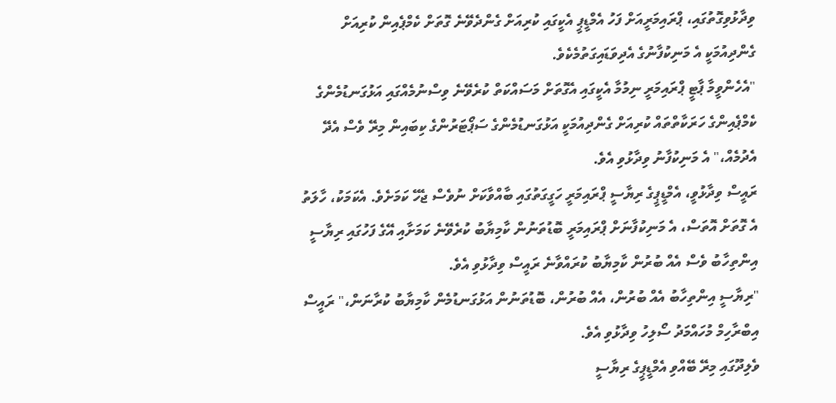ވިދާޅުވިގޮތުގައި، ޕްރައިމަރީއަށް ފަހު އެމްޑީޕީ އެކީގައި ކުރިއަށް ގެންދެވޭނެ ގޮތަށް ކެމްޕެއިން ކުރިއަށް ގެންދިއުމަކީ އެ މަނިކުފާނުގެ އެދިވަޑައިގަތުމެކެވެ.
"އެހެންވީމާ ޕާޓީ ޕްރައިމަރީ ނިމުމާ އެކީގައި އެގޮތަށް މަސައްކަތް ކުރެވޭނެ ވިސްނުމެއްގައި އަޅުގަނޑުމެންގެ ކެމްޕެއިންގެ ހަރަކާތްތައް ކުރިއަށް ގެންދިއުމަކީ އަޅުގަނޑުމެންގެ ސަޕޯޓަރުންގެ ކިބައިން މިރޭ ވެސް އެދޭ އެދުމެއް،" އެ މަނިކުފާނު ވިދާޅުވި އެވެ.
ރައީސް ވިދާޅުވީ، އެމްޑީޕީގެ ރިޔާސީ ޕްރައިމަރީ ހަގީގަތުގައި ބާއްވާކަށް ނުވެސް ޖެހޭ ކަމަށެވެ. އެކަމަކު، ހާލަތު އެ ގޮތަށް އޮތަސް، އެ މަނިކުފާނަށް ޕްރައިމަރީ ބޮޑުތަނުން ކާމިޔާބު ކުރެވޭނެ ކަމަށާއި އޭގެ ފަހުގައި ރިޔާސީ އިންތިހާބު ވެސް އެއް ބުރުން ކާމިޔާބު ކުރައްވާނެ ރައީސް ވިދާޅުވި އެވެ.
"ރިޔާސީ އިންތިހާބު އެއް ބުރުން، އެއް ބުރުން، ބޮޑުތަނުން އަޅުގަނޑުމެން ކާމިޔާބު ކުރާނަން،" ރައީސް އިބްރާހިމް މުހައްމަދު ސޯލިހު ވިދާޅުވި އެވެ.
ވެލިދޫގައި މިރޭ ބޭއްވި އެމްޑީޕީގެ ރިޔާސީ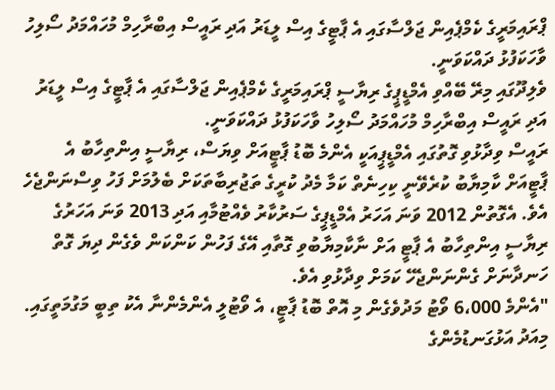ޕްރައިމަރީގެ ކެމްޕެއިން ޖަލްސާގައި އެ ޕާޓީގެ އިސް ލީޑަރު އަދި ރައީސް އިބްރާހިމް މުހައްމަދު ސޯލިހު ވާހަކަފުޅު ދައްކަވަނީ.
ވެލިދޫގައި މިރޭ ބޭއްވި އެމްޑީޕީގެ ރިޔާސީ ޕްރައިމަރީގެ ކެމްޕެއިން ޖަލްސާގައި އެ ޕާޓީގެ އިސް ލީޑަރު އަދި ރައީސް އިބްރާހިމް މުހައްމަދު ސޯލިހު ވާހަކަފުޅު ދައްކަވަނީ.
ރައީސް ވިދާޅުވި ގޮތުގައި އެމްޑީޕީއަކީ އެންމެ ބޮޑު ޕާޓީއަށް ވިޔަސް، ރިޔާސީ އިންތިހާބު އެ ޕާޓީއަށް ކާމިޔާބު ކުރެވޭނީ ކިހިނެތް ކަމާ މެދު ކުރީގެ ތަޖުރިބާތަކަށް ބެލުމަށް ފަހު ވިސްނަންޖެހެ އެވެ. އެގޮތުން 2012 ވަނަ އަހަރު އެމްޑީޕީގެ ސަރުކާރު ވެއްޓުމާއި އަދި 2013 ވަނަ އަހަރުގެ ރިޔާސީ އިންތިހާބު އެ ޕާޓީ އަށް ނާކާމިޔާބުވި ގޮތާއި އޭގެ ފަހުން ކަންކަން ވެގެން ދިޔަ ގޮތް ހަނދާނަށް ގެންނަންޖެހޭ ކަމަށް ވިދާޅުވި އެވެ.
"އެންމެ 6،000 ވޯޓު މަދުވެގެން މި އޮތް ބޮޑު ޕާޓީ، އެ ވޯޓުލީ އެންމެންނާ އެކު ތިބީ މަގުމަތީގައި. މިއަދު އަޅުގަނޑުމެންގެ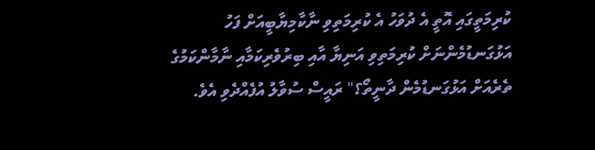ކުރިމަތީގައި އޮތީ އެ ދުވަހު އެ ކުރިމަތިވި ނާކާމިޔާބީއަށް ފަހު އަޅުގަނޑުމެންނަށް ކުރިމަތިވި އަނިޔާ އާއި ބިރުވެރިކަމާއި ނާމާންކަމުގެ ތެރެއަށް އަޅުގަނޑުމެން ދާނީތޯ؟" ރައީސް ސުވާލު އުފެއްދެވި އެވެ.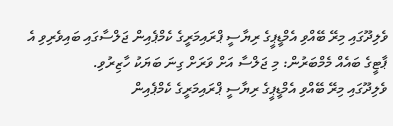ވެލިދޫގައި މިރޭ ބޭއްވި އެމްޑީޕީގެ ރިޔާސީ ޕްރައިމަރީގެ ކެމްޕެއިން ޖަލްސާގައި ބައިވެރިވި އެ ޕާޓީގެ ބައެއް މެމްބަރުން: މި ޖަލްސާ އަށް ވަރަށް ގިނަ ބަޔަކު ހާޒިރުވި.
ވެލިދޫގައި މިރޭ ބޭއްވި އެމްޑީޕީގެ ރިޔާސީ ޕްރައިމަރީގެ ކެމްޕެއިން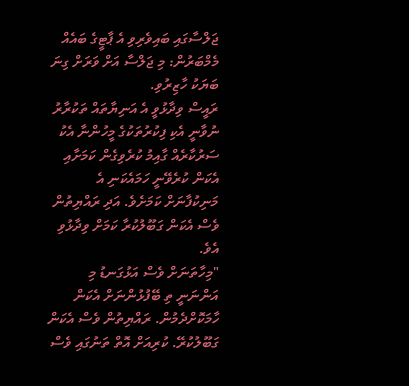ޖަލްސާގައި ބައިވެރިވި އެ ޕާޓީގެ ބައެއް މެމްބަރުން: މި ޖަލްސާ އަށް ވަރަށް ގިނަ ބަޔަކު ހާޒިރުވި.
ރައީސް ވިދާޅުވީ އެ އަނިޔާތައް ތަކުރާރު ނުވާނީ އެކި ފިކުރުތަކުގެ މީހުންނާ އެކު ސަރުކާރެއް ގާއިމު ކުރެވިގެން ކަމަށާއި އެކަން ކުރެވޭނީ ހަމައެކަނި އެ މަނިކުފާނަށް ކަމަށެވެ. އަދި ރައްޔިތުން ވެސް އެކަން ގަބޫލުކުރާ ކަމަށް ވިދާޅުވި އެވެ.
"މިހާތަނަށް ވެސް އަޅުގަނޑު މި އަންނަނީ ތި ބޭފުޅުންނަށް އެކަން ހާމަކޮށްދެމުން. ރައްޔިތުން ވެސް އެކަން ގަބޫލުކުރޭ. ކުރިއަށް އޮތް ތަނުގައި ވެސް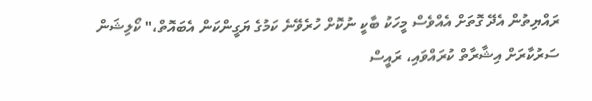ރައްޔިތުން އެދޭ ގޮތަށް އެއްވެސް މީހަކު ބާކީ ނުކޮށް ހުރެވޭނެ ކަމުގެ ޔަގީންކަން އެބައޮތް،" ކޯލިޝަން ސަރުކާރަށް އިޝާރާތް ކުރައްވައި، ރައީސް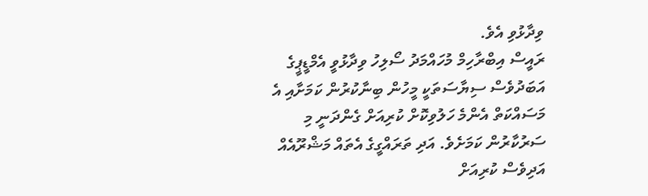ވިދާޅުވި އެވެ.
ރައީސް އިބްރާހިމް މުހައްމަދު ސޯލިހު ވިދާޅުވީ އެމްޑީޕީގެ އަބަދުވެސް ސިޔާސަތަކީ މީހުން ބިނާކުރުން ކަމަށާއި އެ މަސައްކަތް އެންމެ ހަލުވިކޮށް ކުރިއަށް ގެންދަނީ މި ސަރުކާރުން ކަމަށެވެ. އަދި ތަރައްގީގެ އެތައް މަޝްރޫއެއް އަދިވެސް ކުރިއަށް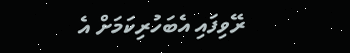ރޭވިފައި އެބަހުރިކަމަށް އެ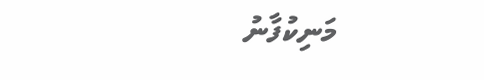މަނިކުފާނު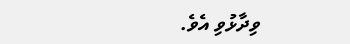ވިދާޅުވި އެވެ.